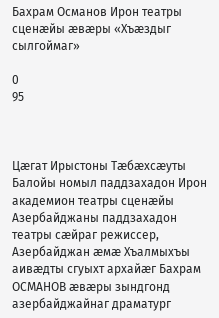Бахрам Османов Ирон театры сценæйы æвæры «Хъæздыг сылгоймаг»

0
95



Цæгат Ирыстоны Тæбæхсæуты Балойы номыл паддзахадон Ирон академион театры сценæйы Азербайджаны паддзахадон театры сæйраг режиссер, Азербайджан æмæ Хъалмыхъы аивæдты сгуыхт архайæг Бахрам ОСМАНОВ æвæры зындгонд азербайджайнаг драматург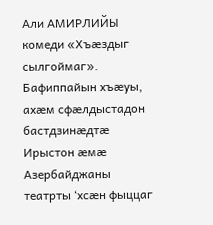Али АМИРЛИЙЫ комеди «Хъæздыг сылгоймаг». Бафиппайын хъæуы, ахæм сфæлдыстадон бастдзинæдтæ Ирыстон æмæ Азербайджаны театрты ‘хсæн фыццаг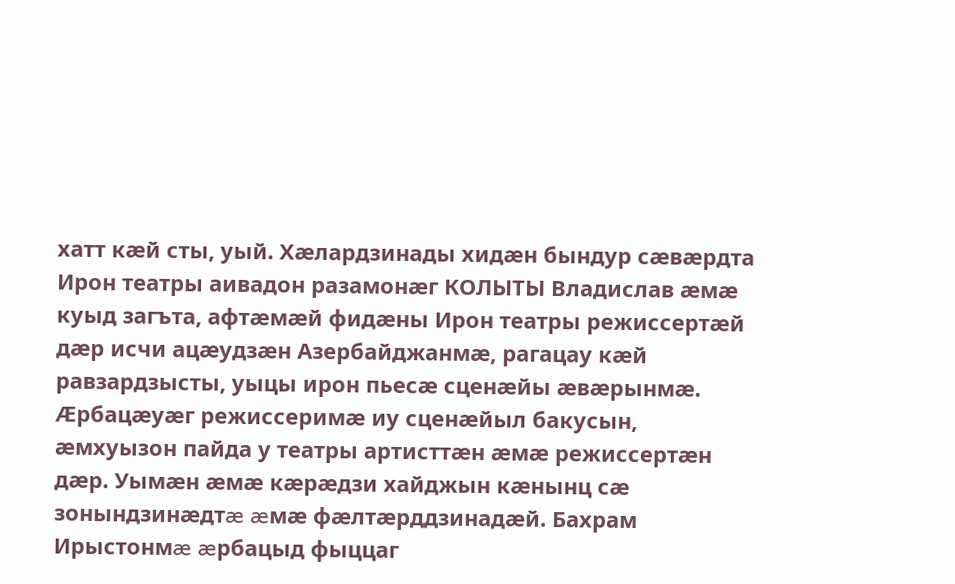хатт кæй сты, уый. Хæлардзинады хидæн бындур сæвæрдта Ирон театры аивадон разамонæг КОЛЫТЫ Владислав æмæ куыд загъта, афтæмæй фидæны Ирон театры режиссертæй дæр исчи ацæудзæн Азербайджанмæ, рагацау кæй равзардзысты, уыцы ирон пьесæ сценæйы æвæрынмæ. Æрбацæуæг режиссеримæ иу сценæйыл бакусын, æмхуызон пайда у театры артисттæн æмæ режиссертæн дæр. Уымæн æмæ кæрæдзи хайджын кæнынц сæ зонындзинæдтæ æмæ фæлтæрддзинадæй. Бахрам Ирыстонмæ æрбацыд фыццаг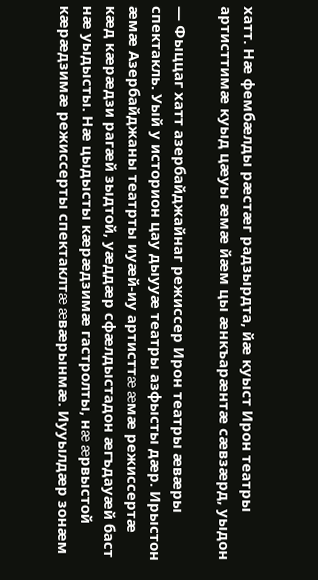хатт. Нæ фембæлды рæстæг радзырдта, йæ куыст Ирон театры артисттимæ куыд цæуы æмæ йæм цы æнкъарæнтæ сæвзæрд, уыдон

— Фыццаг хатт азербайджайнаг режиссер Ирон театры æвæры спектакль. Уый у историон цау дыууæ театры азфысты дæр. Ирыстон æмæ Азербайджаны театрты иуæй-иу артисттæ æмæ режиссертæ кæд кæрæдзи рагæй зыдтой, уæддæр сфæлдыстадон æгъдауæй баст нæ уыдысты. Нæ цыдысты кæрæдзимæ гастролты, нæ æрвыстой кæрæдзимæ режиссерты спектаклтæ æвæрынмæ. Иууылдæр зонæм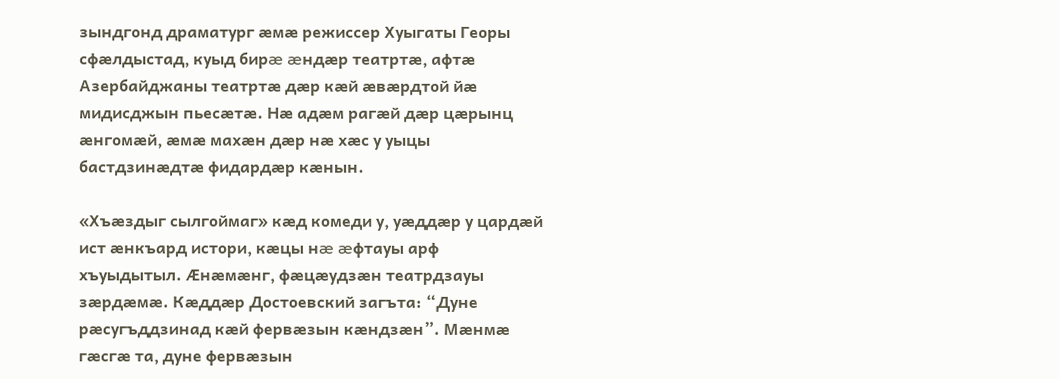зындгонд драматург æмæ режиссер Хуыгаты Георы сфæлдыстад, куыд бирæ æндæр театртæ, афтæ Азербайджаны театртæ дæр кæй æвæрдтой йæ мидисджын пьесæтæ. Нæ адæм рагæй дæр цæрынц æнгомæй, æмæ махæн дæр нæ хæс у уыцы бастдзинæдтæ фидардæр кæнын.

«Хъæздыг сылгоймаг» кæд комеди у, уæддæр у цардæй ист æнкъард истори, кæцы нæ æфтауы арф хъуыдытыл. Æнæмæнг, фæцæудзæн театрдзауы зæрдæмæ. Кæддæр Достоевский загъта: “Дуне рæсугъддзинад кæй фервæзын кæндзæн”. Мæнмæ гæсгæ та, дуне фервæзын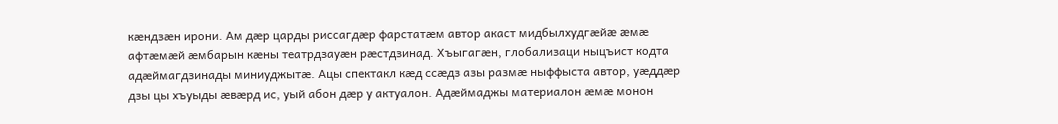кæндзæн ирони. Ам дæр царды риссагдæр фарстатæм автор акаст мидбылхудгæйæ æмæ афтæмæй æмбарын кæны театрдзауæн рæстдзинад. Хъыгагæн, глобализаци ныцъист кодта адæймагдзинады миниуджытæ. Ацы спектакл кæд ссæдз азы размæ ныффыста автор, уæддæр дзы цы хъуыды æвæрд ис, уый абон дæр у актуалон. Адæймаджы материалон æмæ монон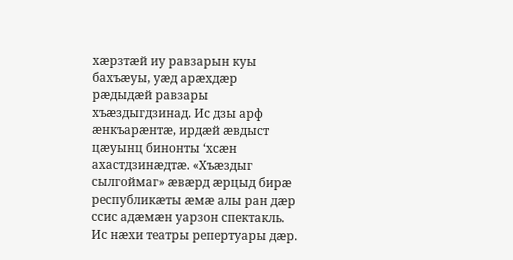хæрзтæй иу равзарын куы бахъæуы, уæд арæхдæр рæдыдæй равзары хъæздыгдзинад. Ис дзы арф æнкъарæнтæ, ирдæй æвдыст цæуынц бинонты ‘хсæн ахастдзинæдтæ. «Хъæздыг сылгоймаг» æвæрд æрцыд бирæ республикæты æмæ алы ран дæр ссис адæмæн уарзон спектакль. Ис нæхи театры репертуары дæр.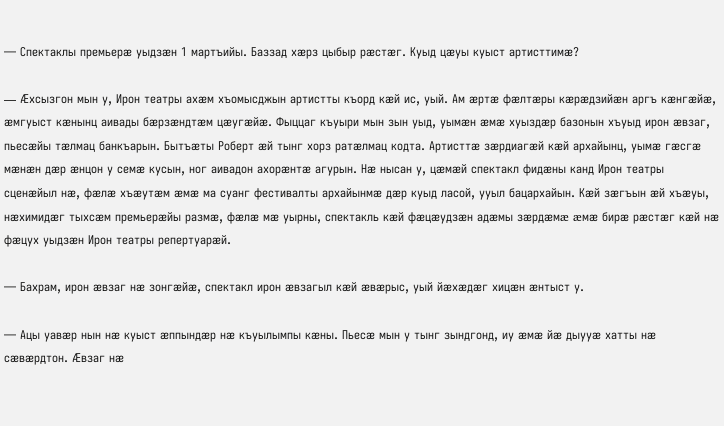— Спектаклы премьерæ уыдзæн 1 мартъийы. Баззад хæрз цыбыр рæстæг. Куыд цæуы куыст артисттимæ?

— Æхсызгон мын у, Ирон театры ахæм хъомысджын артистты къорд кæй ис, уый. Ам æртæ фæлтæры кæрæдзийæн аргъ кæнгæйæ, æмгуыст кæнынц аивады бæрзæндтæм цæугæйæ. Фыццаг къуыри мын зын уыд, уымæн æмæ хуыздæр базонын хъуыд ирон æвзаг, пьесæйы тæлмац банкъарын. Бытъæты Роберт æй тынг хорз ратæлмац кодта. Артисттæ зæрдиагæй кæй архайынц, уымæ гæсгæ мæнæн дæр æнцон у семæ кусын, ног аивадон ахорæнтæ агурын. Нæ нысан у, цæмæй спектакл фидæны канд Ирон театры сценæйыл нæ, фæлæ хъæутæм æмæ ма суанг фестивалты архайынмæ дæр куыд ласой, ууыл бацархайын. Кæй зæгъын æй хъæуы, нæхимидæг тыхсæм премьерæйы размæ, фæлæ мæ уырны, спектакль кæй фæцæудзæн адæмы зæрдæмæ æмæ бирæ рæстæг кæй нæ фæцух уыдзæн Ирон театры репертуарæй.

— Бахрам, ирон æвзаг нæ зонгæйæ, спектакл ирон æвзагыл кæй æвæрыс, уый йæхæдæг хицæн æнтыст у.

— Ацы уавæр нын нæ куыст æппындæр нæ къуылымпы кæны. Пьесæ мын у тынг зындгонд, иу æмæ йæ дыууæ хатты нæ сæвæрдтон. Æвзаг нæ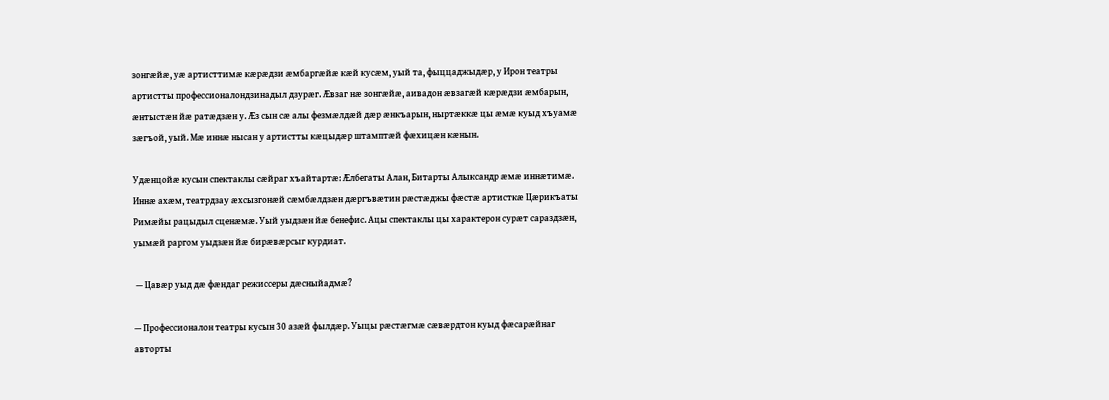зонгæйæ, уæ артисттимæ кæрæдзи æмбаргæйæ кæй кусæм, уый та, фыццаджыдæр, у Ирон театры артистты профессионалондзинадыл дзурæг. Æвзаг нæ зонгæйæ, аивадон æвзагæй кæрæдзи æмбарын, æнтыстæн йæ ратæдзæн у. Æз сын сæ алы фезмæлдæй дæр æнкъарын, ныртæккæ цы æмæ куыд хъуамæ зæгъой, уый. Мæ иннæ нысан у артистты кæцыдæр штамптæй фæхицæн кæнын.

Удæнцойæ кусын спектаклы сæйраг хъайтартæ: Æлбегаты Алан, Битарты Алыксандр æмæ иннæтимæ. Иннæ ахæм, театрдзау æхсызгонæй сæмбæлдзæн дæргъвæтин рæстæджы фæстæ артисткæ Цæрикъаты Римæйы рацыдыл сценæмæ. Уый уыдзæн йæ бенефис. Ацы спектаклы цы характерон сурæт сараздзæн, уымæй раргом уыдзæн йæ бирæвæрсыг курдиат.

 — Цавæр уыд дæ фæндаг режиссеры дæсныйадмæ?

— Профессионалон театры кусын 30 азæй фылдæр. Уыцы рæстæгмæ сæвæрдтон куыд фæсарæйнаг авторты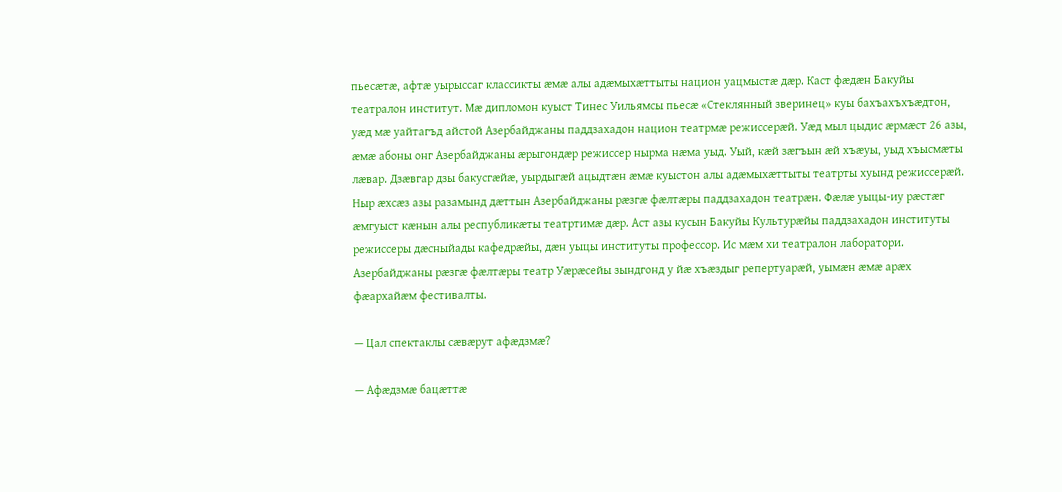пьесæтæ, афтæ уырыссаг классикты æмæ алы адæмыхæттыты национ уацмыстæ дæр. Каст фæдæн Бакуйы театралон институт. Мæ дипломон куыст Тинес Уильямсы пьесæ «Стеклянный зверинец» куы бахъахъхъæдтон, уæд мæ уайтагъд айстой Азербайджаны паддзахадон национ театрмæ режиссерæй. Уæд мыл цыдис æрмæст 26 азы, æмæ абоны онг Азербайджаны æрыгондæр режиссер нырма нæма уыд. Уый, кæй зæгъын æй хъæуы, уыд хъысмæты лæвар. Дзæвгар дзы бакусгæйæ, уырдыгæй ацыдтæн æмæ куыстон алы адæмыхæттыты театрты хуынд режиссерæй. Ныр æхсæз азы разамынд дæттын Азербайджаны рæзгæ фæлтæры паддзахадон театрæн. Фæлæ уыцы-иу рæстæг æмгуыст кæнын алы республикæты театртимæ дæр. Аст азы кусын Бакуйы Культурæйы паддзахадон институты режиссеры дæсныйады кафедрæйы, дæн уыцы институты профессор. Ис мæм хи театралон лаборатори. Азербайджаны рæзгæ фæлтæры театр Уæрæсейы зындгонд у йæ хъæздыг репертуарæй, уымæн æмæ арæх фæархайæм фестивалты.

— Цал спектаклы сæвæрут афæдзмæ?

— Афæдзмæ бацæттæ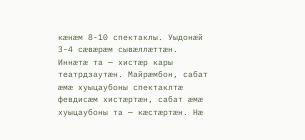кæнæм 8-10 спектаклы. Уыдонæй 3-4 сæвæрæм сывæллæттæн. Иннæтæ та — хистæр кары театрдзаутæн. Майрæмбон, сабат æмæ хуыцаубоны спектаклтæ февдисæм хистæртæн, сабат æмæ хуыцаубоны та — кæстæртæн. Нæ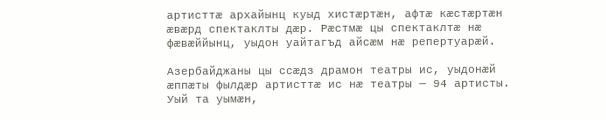артисттæ архайынц куыд хистæртæн, афтæ кæстæртæн æвæрд спектаклты дæр. Рæстмæ цы спектаклтæ нæ фæвæййынц, уыдон уайтагъд айсæм нæ репертуарæй.

Азербайджаны цы ссæдз драмон театры ис, уыдонæй æппæты фылдæр артисттæ ис нæ театры — 94 артисты. Уый та уымæн,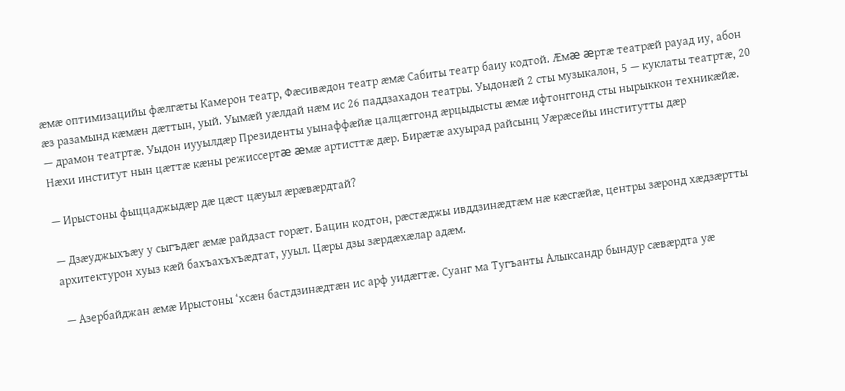æмæ оптимизацийы фæлгæты Камерон театр, Фæсивæдон театр æмæ Сабиты театр баиу кодтой. Æмæ æртæ театрæй рауад иу, абон æз разамынд кæмæн дæттын, уый. Уымæй уæлдай нæм ис 26 паддзахадон театры. Уыдонæй 2 сты музыкалон, 5 — куклаты театртæ, 20 — драмон театртæ. Уыдон иууылдæр Президенты уынаффæйæ цалцæггонд æрцыдысты æмæ ифтонггонд сты нырыккон техникæйæ. Нæхи институт нын цæттæ кæны режиссертæ æмæ артисттæ дæр. Бирæтæ ахуырад райсынц Уæрæсейы институтты дæр

— Ирыстоны фыццаджыдæр дæ цæст цæуыл æрæвæрдтай?

— Дзæуджыхъæу у сыгъдæг æмæ райдзаст горæт. Бацин кодтон, рæстæджы ивддзинæдтæм нæ кæсгæйæ, центры зæронд хæдзæртты архитектурон хуыз кæй бахъахъхъæдтат, ууыл. Цæры дзы зæрдæхæлар адæм.

 — Азербайджан æмæ Ирыстоны ‘хсæн бастдзинæдтæн ис арф уидæгтæ. Суанг ма Тугъанты Алыксандр бындур сæвæрдта уæ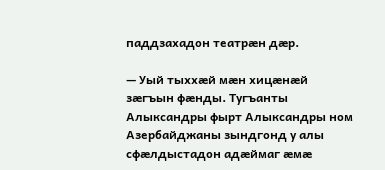паддзахадон театрæн дæр.

— Уый тыххæй мæн хицæнæй зæгъын фæнды. Тугъанты Алыксандры фырт Алыксандры ном Азербайджаны зындгонд у алы сфæлдыстадон адæймаг æмæ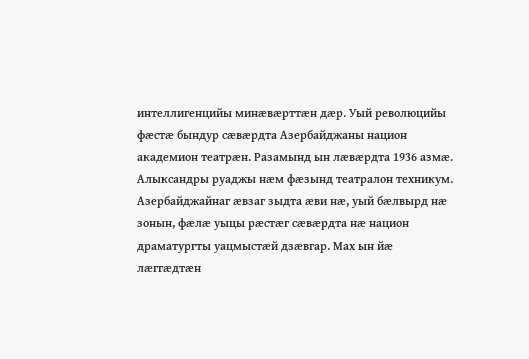интеллигенцийы минæвæрттæн дæр. Уый революцийы фæстæ бындур сæвæрдта Азербайджаны национ академион театрæн. Разамынд ын лæвæрдта 1936 азмæ. Алыксандры руаджы нæм фæзынд театралон техникум. Азербайджайнаг æвзаг зыдта æви нæ, уый бæлвырд нæ зонын, фæлæ уыцы рæстæг сæвæрдта нæ национ драматургты уацмыстæй дзæвгар. Мах ын йæ лæггæдтæн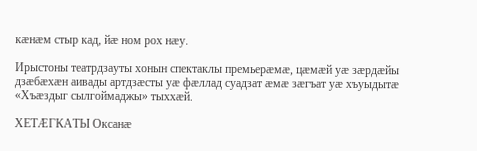кæнæм стыр кад, йæ ном рох нæу.

Ирыстоны театрдзауты хонын спектаклы премьерæмæ, цæмæй уæ зæрдæйы дзæбæхæн аивады артдзæсты уæ фæллад суадзат æмæ зæгъат уæ хъуыдытæ «Хъæздыг сылгоймаджы» тыххæй.

ХЕТÆГКАТЫ Оксанæ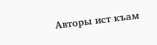Авторы ист къам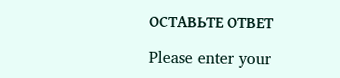ОСТАВЬТЕ ОТВЕТ

Please enter your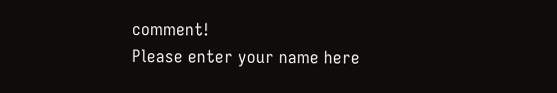comment!
Please enter your name here